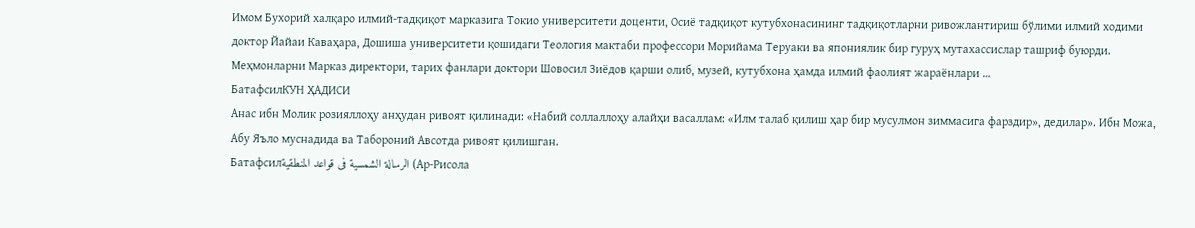Имом Бухорий халқаро илмий-тадқиқот марказига Токио университети доценти, Осиё тадқиқот кутубхонасининг тадқиқотларни ривожлантириш бўлими илмий ходими доктор Йайаи Каваҳара, Дошиша университети қошидаги Теология мактаби профессори Морийама Теруаки ва япониялик бир гуруҳ мутахассислар ташриф буюрди. Меҳмонларни Марказ директори, тарих фанлари доктори Шовосил Зиёдов қарши олиб, музей, кутубхона ҳамда илмий фаолият жараёнлари …
БатафсилКУН ҲАДИСИ
Анас ибн Молик розияллоҳу анҳудан ривоят қилинади: «Набий соллаллоҳу алайҳи васаллам: «Илм талаб қилиш ҳар бир мусулмон зиммасига фарздир», дедилар». Ибн Можа, Абу Яъло муснадида ва Табороний Авсотда ривоят қилишган.
Батафсилالرسالة الشمسية فى قواعد المنطقية (Ар-Рисола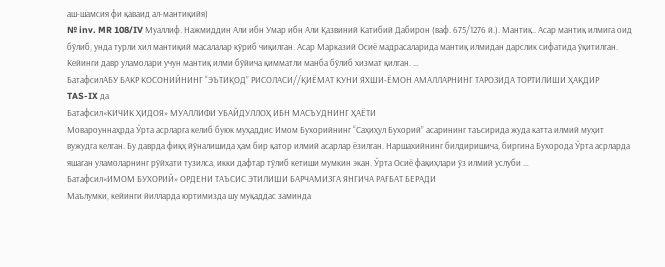аш-шамсия фи қаваид ал-мантиқийя)
№ inv. MR 108/IV Муаллиф. Нажмиддин Али ибн Умар ибн Али Қазвиний Катибий Дабирон (ваф. 675/1276 й.). Мантиқ.. Асар мантиқ илмига оид бўлиб, унда турли хил мантиқий масалалар кўриб чиқилган. Асар Марказий Осиё мадрасаларида мантиқ илмидан дарслик сифатида ўқитилган. Кейинги давр уламолари учун мантиқ илми бўйича қимматли манба бўлиб хизмат қилган. …
БатафсилАБУ БАКР КОСОНИЙНИНГ “ЭЪТИҚОД” РИСОЛАСИ//ҚИЁМАТ КУНИ ЯХШИ-ЁМОН АМАЛЛАРНИНГ ТАРОЗИДА ТОРТИЛИШИ ҲАҚДИР
TAS-IX да
Батафсил«КИЧИК ҲИДОЯ» МУАЛЛИФИ УБАЙДУЛЛОҲ ИБН МАСЪУДНИНГ ҲАЁТИ
Мовароуннаҳрда Ўрта асрларга келиб буюк муҳаддис Имом Бухорийнинг “Саҳиҳул Бухорий” асарининг таъсирида жуда катта илмий муҳит вужудга келган. Бу даврда фиқҳ йўналишида ҳам бир қатор илмий асарлар ёзилган. Наршахийнинг билдиришича, биргина Бухорода Ўрта асрларда яшаган уламоларнинг рўйхати тузилса, икки дафтар тўлиб кетиши мумкин экан. Ўрта Осиё фақиҳлари ўз илмий услуби …
Батафсил«ИМОМ БУХОРИЙ» ОРДЕНИ ТАЪСИС ЭТИЛИШИ БАРЧАМИЗГА ЯНГИЧА РАҒБАТ БЕРАДИ
Маълумки, кейинги йилларда юртимизда шу муқаддас заминда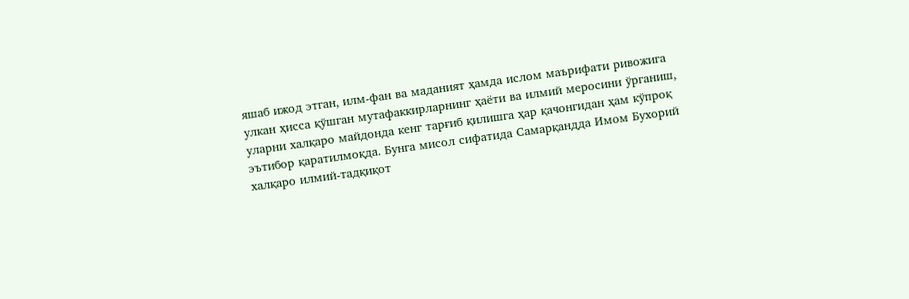яшаб ижод этган, илм-фан ва маданият ҳамда ислом маърифати ривожига улкан ҳисса қўшган мутафаккирларнинг ҳаёти ва илмий меросини ўрганиш, уларни халқаро майдонда кенг тарғиб қилишга ҳар қачонгидан ҳам кўпроқ эътибор қаратилмоқда. Бунга мисол сифатида Самарқандда Имом Бухорий халқаро илмий-тадқиқот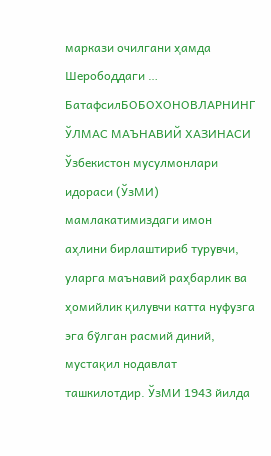маркази очилгани ҳамда Шерободдаги …
БатафсилБОБОХОНОВЛАРНИНГ ЎЛМАС МАЪНАВИЙ ХАЗИНАСИ
Ўзбекистон мусулмонлари идораси (ЎзМИ) мамлакатимиздаги имон аҳлини бирлаштириб турувчи, уларга маънавий раҳбарлик ва ҳомийлик қилувчи катта нуфузга эга бўлган расмий диний, мустақил нодавлат ташкилотдир. ЎзМИ 1943 йилда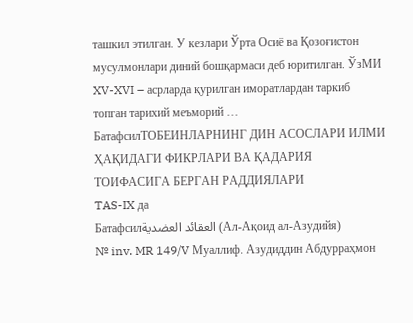ташкил этилган. У кезлари Ўрта Осиё ва Қозоғистон мусулмонлари диний бошқармаси деб юритилган. ЎзМИ XV-XVI – асрларда қурилган иморатлардан таркиб топган тарихий меъморий …
БатафсилТОБЕИНЛАРНИНГ ДИН АСОСЛАРИ ИЛМИ ҲАҚИДАГИ ФИКРЛАРИ ВА ҚАДАРИЯ ТОИФАСИГА БЕРГАН РАДДИЯЛАРИ
TAS-IX да
Батафсилالعقائد العضدية (Ал-Ақоид ал-Азудийя)
№ inv. MR 149/V Муаллиф. Азудиддин Абдурраҳмон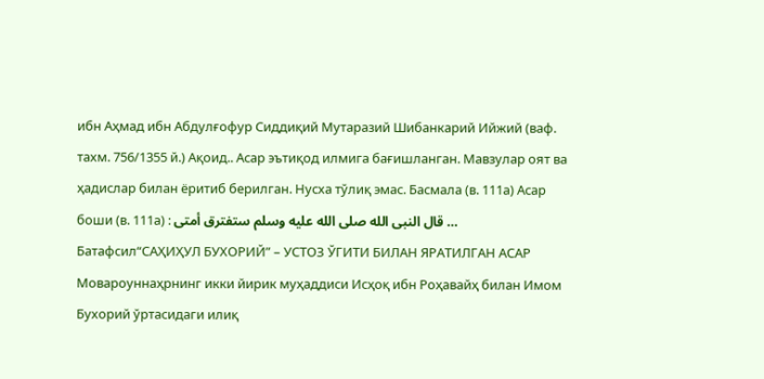ибн Аҳмад ибн Абдулғофур Сиддиқий Мутаразий Шибанкарий Ийжий (ваф. тахм. 756/1355 й.) Ақоид.. Асар эътиқод илмига бағишланган. Мавзулар оят ва ҳадислар билан ёритиб берилган. Нусха тўлиқ эмас. Басмала (в. 111а) Асар боши (в. 111а) : قال النبى الله صلى الله عليه وسلم ستفترق أمتى …
Батафсил“САҲИҲУЛ БУХОРИЙ” – УСТОЗ ЎГИТИ БИЛАН ЯРАТИЛГАН АСАР
Мовароуннаҳрнинг икки йирик муҳаддиси Исҳоқ ибн Роҳавайҳ билан Имом Бухорий ўртасидаги илиқ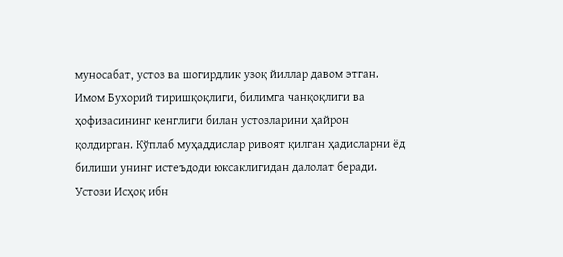муносабат, устоз ва шогирдлик узоқ йиллар давом этган. Имом Бухорий тиришқоқлиги, билимга чанқоқлиги ва ҳофизасининг кенглиги билан устозларини ҳайрон қолдирган. Кўплаб муҳаддислар ривоят қилган ҳадисларни ёд билиши унинг истеъдоди юксаклигидан далолат беради. Устози Исҳоқ ибн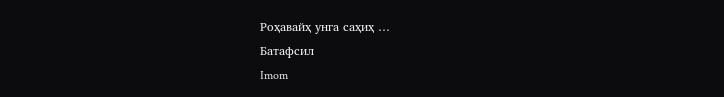Роҳавайҳ унга саҳиҳ …
Батафсил
Imom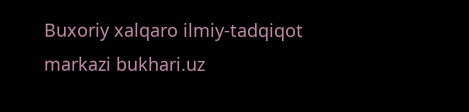Buxoriy xalqaro ilmiy-tadqiqot markazi bukhari.uz